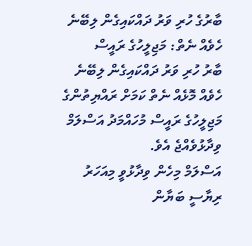ބާރުގެ ހުރި ވަރު ދައްކައިގެން ލިބޭނެ ހެވެއް ނެތް: މަޖިލީހުގެ ރައީސް
ބާރު ހުރި ވަރު ދައްކައިގެން ލިބޭނެ ހެވެއް މޮޅެއް ނެތް ކަމަށް ރައްޔިތުންގެ މަޖިލީހުގެ ރައީސް މުހައްމަދު އަސްލަމް ވިދާޅުވެއްޖެ އެވެ.
އަސްލަމް މިހެން ވިދާޅުވީ މިއަހަރު ރިޔާސީ ބަޔާން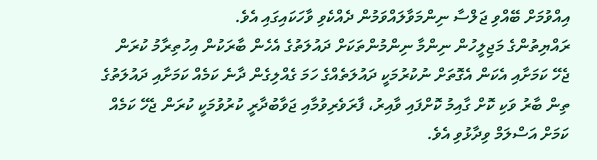އިއްވުމަށް ބޭއްވި ޖަލްސާ ނިންމަވާލައްވަމުން ދެއްކެވި ވާހަކައިގައި އެވެ.
ރައްޔިތުންގެ މަޖިލީހުން ނިންމާ ނިންމުންތަކަށް ދައުލަތުގެ އެހެން ބާރަކުން އިހުތިރާމު ކުރަން ޖެހޭ ކަމަށާއި އެކަން އެގޮތަށް ނުކުރުމަކީ ދައުލަތެއްގެ ހަމަ ގެއްލިގެން ދާނެ ކަމެއް ކަމަށާއި ދައުލަތުގެ ތިން ބާރު ވަކި ކޮށް ގާއިމު ކޮށްފައި ވާއިރު، ފާރަވެރިވުމާއި ޖަވާބުދާރީ ކުރުވުމަކީ ކުރަން ޖެހޭ ކަމެއް ކަމަށް އަސްލަމް ވިދާޅުވި އެވެ.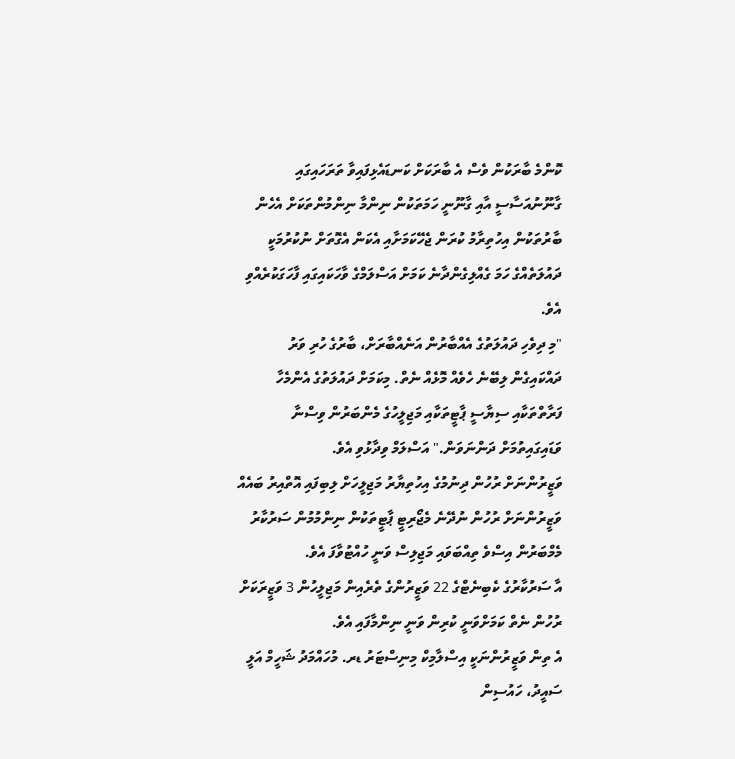ކޮންމެ ބާރަކުން ވެސް އެ ބާރަކަށް ކަނޑައެޅިފައިވާ ތަރަހައިގައި ގާނޫނުއަސާސީ އާއި ގާނޫނީ ހަމަތަކުން ނިންމާ ނިންމުންތަކަށް އެހެން ބާރުތަކުން އިހުތިރާމު ކުރަން ޖެހޭކަމަށާއި އެކަން އެގޮތަށް ނުކުރުމަކީ ދައުލަތެއްގެ ހަމަ ގެއްލިގެންދާނެ ކަމަށް އަސްލަމްގެ ވާހަކައިގައި ފާހަގަކުރެއްވި އެވެ.
"މި ދިވެހި ދައުލަތުގެ އެއްބާރުން އަނެއްބާރަށް، ބާރުގެ ހުރި ވަރު ދައްކައިގެން ލިބޭނެ ހެވެއް މޮޅެއް ނެތް. މިކަމަށް ދައުލަތުގެ އެންމެހާ ފަރާތްތަކާއި ސިޔާސީ ޕާޓީތަކާއި މަޖިލީހުގެ މެންބަރުން ވިސްނާ ވަޑައިގައިތުމަށް ދަންނަވަން." އަސްލަމް ވިދާޅުވި އެވެ.
ވަޒީރުންނަށް ރުހުން ދިނުމުގެ އިހުތިޔާރު މަޖިލީހަށް ލިބިފައި އޮތްއިރު ބައެއް ވަޒީރުންނަށް ރުހުން ނުދޭނެ މެޖޯރިޓީ ޕާޓީތަކުން ނިންމުމުން ސަރުކާރު މެމްބަރުން އިސްވެ ތިއްބަވައި މަޖިލިސް ވަނީ ހުއްޓުވާފަ އެވެ.
އާ ސަރުކާރުގެ ކެބިނެޓްގެ 22 ވަޒީރުންގެ ތެރެއިން މަޖިލީހުން 3 ވަޒީރަކަށް ރުހުން ނެތް ކަމަށްވަނީ ކުރިން ވަނީ ނިންމާފައި އެވެ.
އެ ތިން ވަޒީރުންނަކީ އިސްލާމިކް މިނިސްޓަރު ޑރ. މުހައްމަދު ޝަހީމް އަލީ ސައީދު، ހައުސިން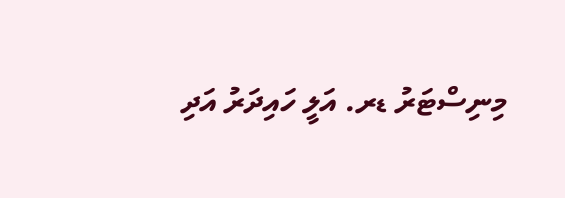މިނިސްޓަރު ޑރ. އަލީ ހައިދަރު އަދި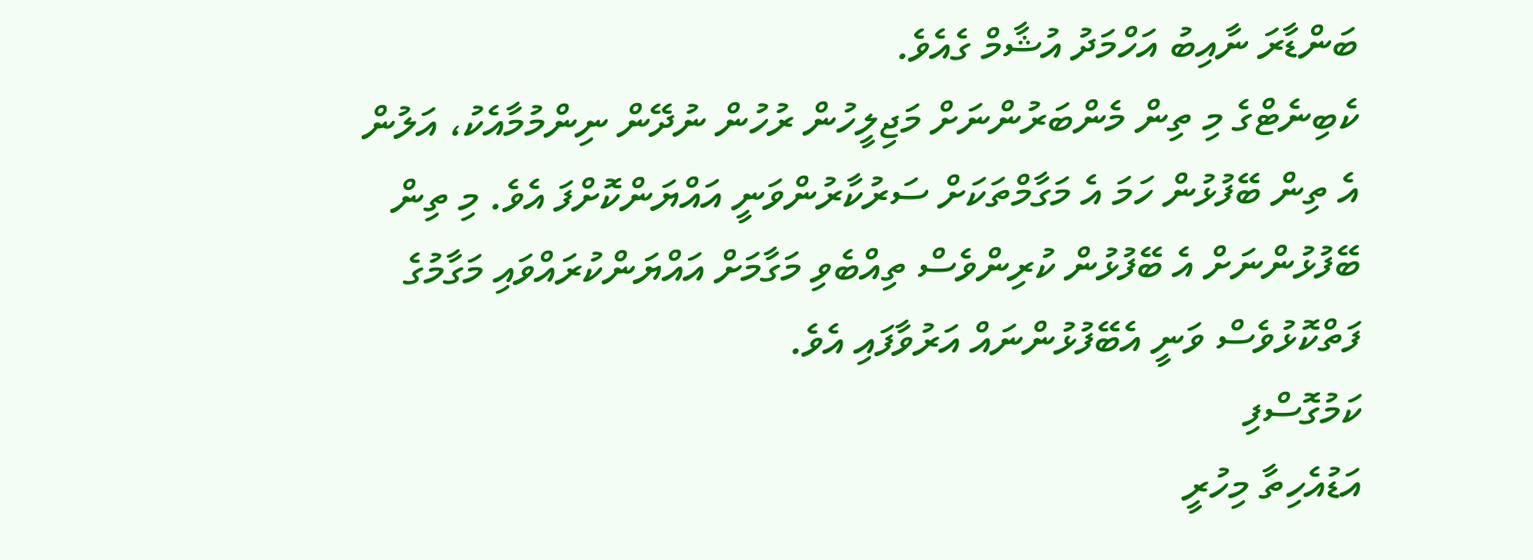ބަންޑާރަ ނާއިބު އަހްމަދު އުޝާމް ގެއެވެ.
ކެބިނެޓްގެ މި ތިން މެންބަރުންނަށް މަޖިލީހުން ރުހުން ނުދޭން ނިންމުމާއެކު، އަލުން އެ ތިން ބޭފުޅުން ހަމަ އެ މަގާމްތަކަށް ސަރުކާރުންވަނީ އައްޔަންކޮށްފަ އެވެ. މި ތިން ބޭފުޅުންނަށް އެ ބޭފުޅުން ކުރިންވެސް ތިއްބެވި މަގާމަށް އައްޔަންކުރައްވައި މަގާމުގެ ފަތްކޮޅުވެސް ވަނީ އެބޭފުޅުންނައް އަރުވާފައި އެވެ.
ކަމުގޮސްފި
އަޑުއެހިތާ މިހުރީ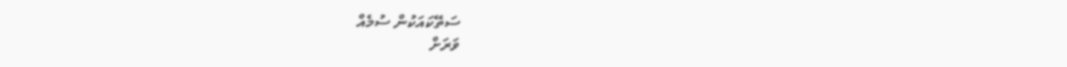ސަތޭކައަކުން ސުމެއް
ވަރަށް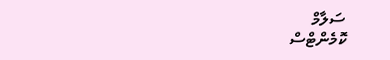ސަލާމް
ކޮމެންޓްސް